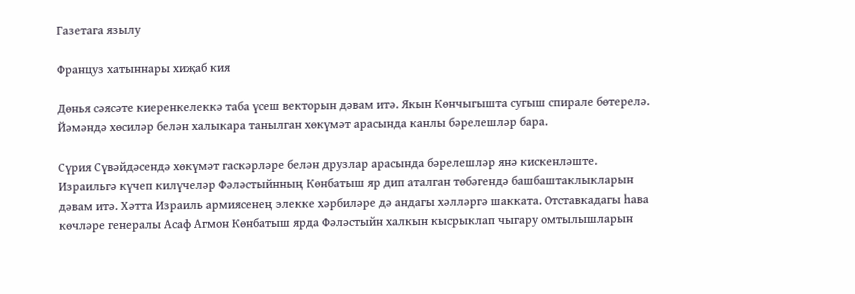Газетага язылу

Француз хатыннары хиҗаб кия

Дөнья сәясәте киеренкелеккә таба үсеш векторын дәвам итә. Якын Көнчыгышта сугыш спирале бөтерелә. Йәмәндә хөсиләр белән халыкара танылган хөкүмәт арасында канлы бәрелешләр бара.

Сүрия Сүвәйдәсендә хөкүмәт гаскәрләре белән друзлар арасында бәрелешләр янә кискенләште. Израильгә күчеп килүчеләр Фәләстыйнның Көнбатыш яр дип аталган төбәгендә башбаштаклыкларын дәвам итә. Хәтта Израиль армиясенең элекке хәрбиләре дә андагы хәлләргә шакката. Отставкадагы һава көчләре генералы Асaф Агмон Көнбатыш ярда Фәләстыйн халкын кысрыклап чыгару омтылышларын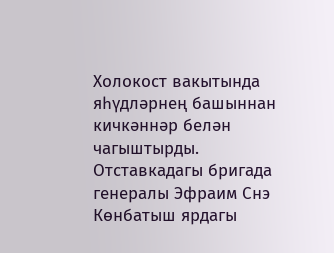Холокост вакытында яһүдләрнең башыннан кичкәннәр белән чагыштырды. Отставкадагы бригада генералы Эфраим Снэ Көнбатыш ярдагы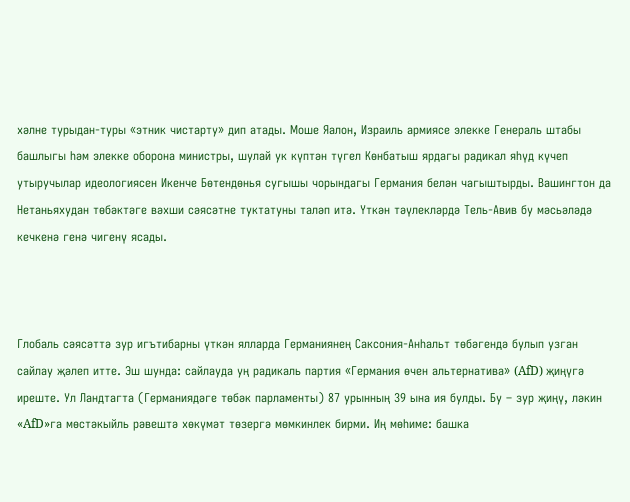хәлне турыдан-туры «этник чистарту» дип атады. Моше Яалон, Израиль армиясе элекке Генераль штабы башлыгы һәм элекке оборона министры, шулай ук күптән түгел Көнбатыш ярдагы радикал яһүд күчеп утыручылар идеологиясен Икенче Бөтендөнья сугышы чорындагы Германия белән чагыштырды. Вашингтон да Нетаньяхудан төбәктәге вәхши сәясәтне туктатуны таләп итә. Үткән тәүлекләрдә Тель-Авив бу мәсьәләдә кечкенә генә чигенү ясады.



Глобаль сәясәттә зур игътибарны үткән ялларда Германиянең Саксония-Анһальт төбәгендә булып узган сайлау җәлеп итте. Эш шунда: сайлауда уң радикаль партия «Германия өчен альтернатива» (AfD) җиңүгә иреште. Ул Ландтагта (Германиядәге төбәк парламенты) 87 урынның 39 ына ия булды. Бу – зур җиңү, ләкин «AfD»га мөстәкыйль рәвештә хөкүмәт төзергә мөмкинлек бирми. Иң мөһиме: башка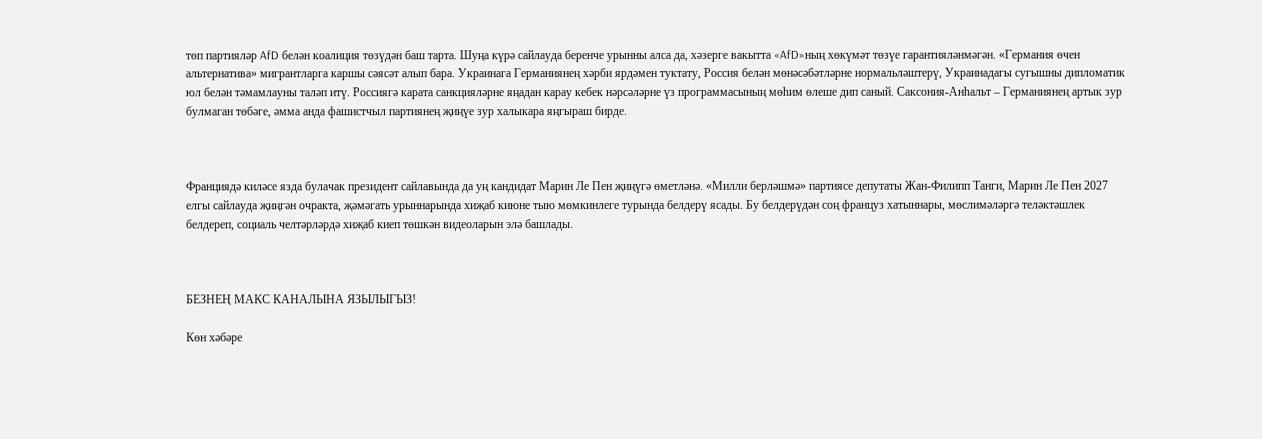төп партияләр AfD белән коалиция төзүдән баш тарта. Шуңа күрә сайлауда беренче урынны алса да, хәзерге вакытта «AfD»ның хөкүмәт төзүе гарантияләнмәгән. «Германия өчен альтернатива» мигрантларга каршы сәясәт алып бара. Украинага Германиянең хәрби ярдәмен туктату, Россия белән мөнәсәбәтләрне нормальләштерү, Украинадагы сугышны дипломатик юл белән тәмамлауны таләп итү. Россиягә карата санкцияләрне яңадан карау кебек нәрсәләрне үз программасының мөһим өлеше дип саный. Саксония-Анһальт – Германиянең артык зур булмаган төбәге, әмма анда фашистчыл партиянең җиңүе зур халыкара яңгыраш бирде.



Франциядә киләсе язда булачак президент сайлавында да уң кандидат Марин Ле Пен җиңүгә өметләнә. «Милли берләшмә» партиясе депутаты Жан-Филипп Танги, Марин Ле Пен 2027 елгы сайлауда җиңгән очракта, җәмәгать урыннарында хиҗаб киюне тыю мөмкинлеге турында белдерү ясады. Бу белдерүдән соң француз хатыннары, мөслимәләргә теләктәшлек белдереп, социаль челтәрләрдә хиҗаб киеп төшкән видеоларын элә башлады.



БЕЗНЕҢ МАКС КАНАЛЫНА ЯЗЫЛЫГЫЗ!

Көн хәбәре